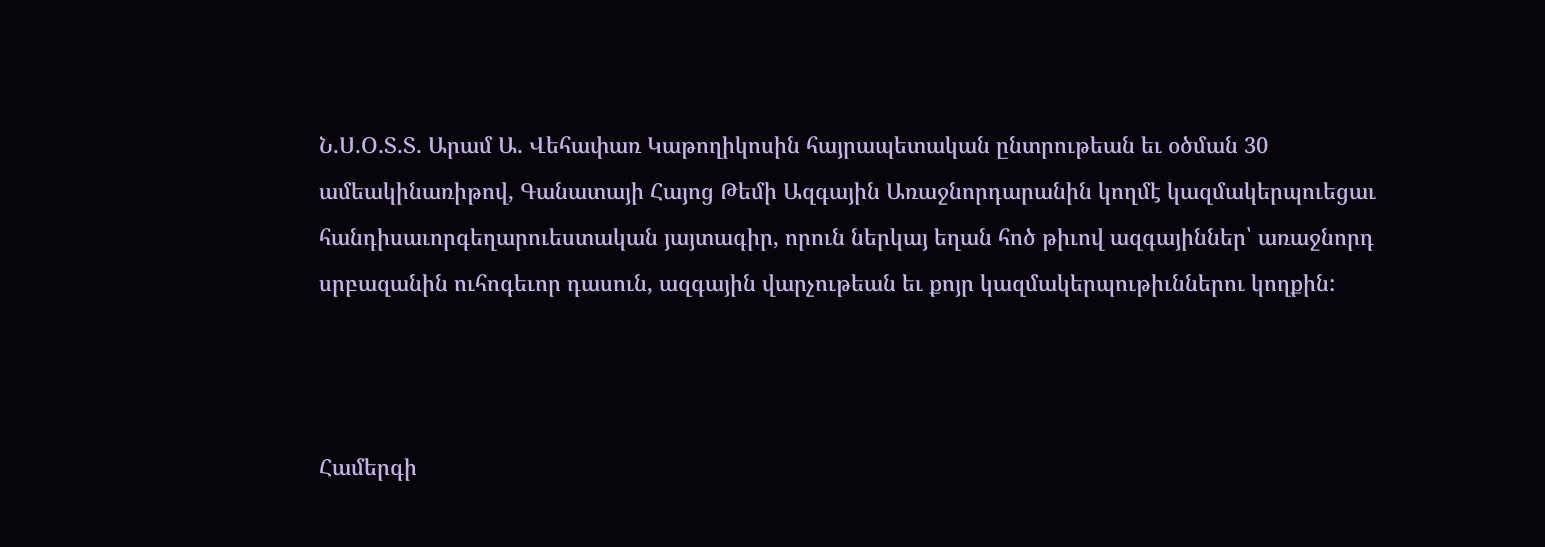Ն.Ս.Օ.Տ.Տ. Արամ Ա. Վեհափառ Կաթողիկոսին հայրապետական ընտրութեան եւ օծման 30 ամեակինառիթով, Գանատայի Հայոց Թեմի Ազգային Առաջնորդարանին կողմէ կազմակերպուեցաւ հանդիսաւորգեղարուեստական յայտագիր, որուն ներկայ եղան հոծ թիւով ազգայիններ՝ առաջնորդ սրբազանին ուհոգեւոր դասուն, ազգային վարչութեան եւ քոյր կազմակերպութիւններու կողքին:



Համերգի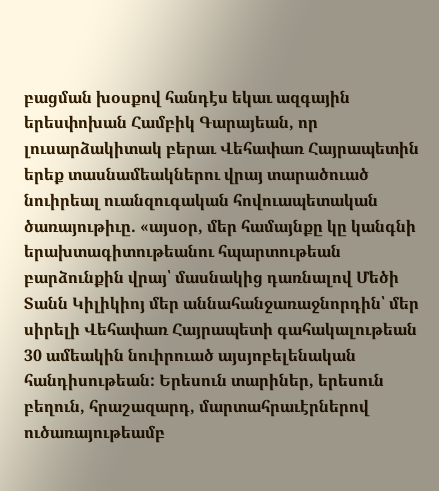բացման խօսքով հանդէս եկաւ ազգային երեսփոխան Համբիկ Գարայեան, որ լուսարձակիտակ բերաւ Վեհափառ Հայրապետին երեք տասնամեակներու վրայ տարածուած նուիրեալ ուանզուգական հովուապետական ծառայութիւը. «այսօր, մեր համայնքը կը կանգնի երախտագիտութեանու հպարտութեան բարձունքին վրայ՝ մասնակից դառնալով Մեծի Տանն Կիլիկիոյ մեր աննահանջառաջնորդին՝ մեր սիրելի Վեհափառ Հայրապետի գահակալութեան 30 ամեակին նուիրուած այսյոբելենական հանդիսութեան: Երեսուն տարիներ, երեսուն բեղուն, հրաշազարդ, մարտահրաւէրներով ուծառայութեամբ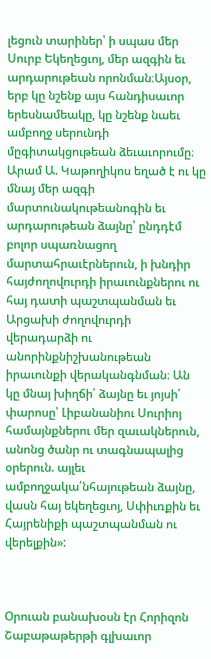լեցուն տարիներ՝ ի սպաս մեր Սուրբ Եկեղեցւոյ, մեր ազգին եւ արդարութեան որոնման։Այսօր, երբ կը նշենք այս հանդիսաւոր երեսնամեակը, կը նշենք նաեւ ամբողջ սերունդի մըգիտակցութեան ձեւաւորումը։ Արամ Ա. Կաթողիկոս եղած է ու կը մնայ մեր ազգի մարտունակութեանոգին եւ արդարութեան ձայնը՝ ընդդէմ բոլոր սպառնացող մարտահրաւէրներուն, ի խնդիր հայժողովուրդի իրաւունքներու ու հայ դատի պաշտպանման եւ Արցախի ժողովուրդի վերադարձի ու անորինքնիշխանութեան իրաւունքի վերականգնման։ Ան կը մնայ խիղճի՛ ձայնը եւ յոյսի՛ փարոսը՝ Լիբանանիու Սուրիոյ համայնքներու մեր զաւակներուն, անոնց ծանր ու տագնապալից օրերուն. այլեւ ամբողջակա՛նհայութեան ձայնը, վասն հայ եկեղեցւոյ, Սփիւռքին եւ Հայրենիքի պաշտպանման ու վերելքին»:



Օրուան բանախօսն էր Հորիզոն Շաբաթաթերթի գլխաւոր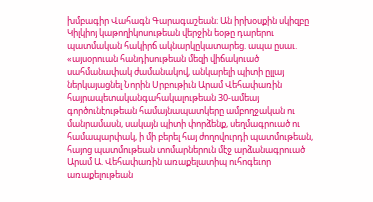խմբագիր Վահագն Գարագաշեան։ Ան իրխօսքին սկիզբը Կիլկիոյ կաթողիկոսութեան վերջին եօթը դարերու պատմական հակիրճ ակնարկըկատարեց. ապա ըսաւ. «այսօրուան հանդիսութեան մեզի վիճակուած սահմանափակ ժամանակով, անկարելի պիտի ըլլայ ներկայացնել Նորին Սրբութիւն Արամ Վեհափառին հայրապետականգահակալութեան 30-ամեայ գործունէութեան համայնապատկերը ամբողջական ու մանրամասն, սակայն պիտի փորձենք, սեղմագրուած ու համապարփակ, ի մի բերել հայ ժողովուրդի պատմութեան, հայոց պատմութեան տոմարներուն մէջ արձանագրուած Արամ Ա. Վեհափառին առաքելատիպ ուհոգեւոր առաքելութեան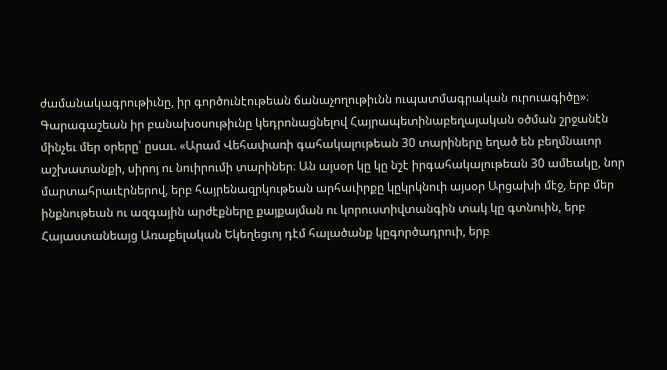ժամանակագրութիւնը, իր գործունէութեան ճանաչողութիւնն ուպատմագրական ուրուագիծը»։ Գարագաշեան իր բանախօսութիւնը կեդրոնացնելով Հայրապետինաբեղայական օծման շրջանէն մինչեւ մեր օրերը՝ ըսաւ. «Արամ Վեհափառի գահակալութեան 30 տարիները եղած են բեղմնաւոր աշխատանքի, սիրոյ ու նուիրումի տարիներ։ Ան այսօր կը կը նշէ իրգահակալութեան 30 ամեակը, նոր մարտահրաւէրներով, երբ հայրենազրկութեան արհաւիրքը կըկրկնուի այսօր Արցախի մէջ, երբ մեր ինքնութեան ու ազգային արժէքները քայքայման ու կորուստիվտանգին տակ կը գտնուին, երբ Հայաստանեայց Առաքելական Եկեղեցւոյ դէմ հալածանք կըգործադրուի, երբ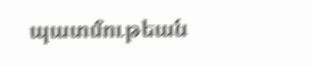պատմութեան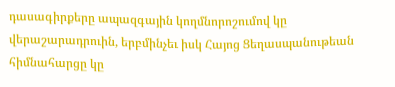դասագիրքերը ապազգային կողմնորոշումով կը վերաշարադրուին, երբմինչեւ իսկ Հայոց Ցեղասպանութեան հիմնահարցը կը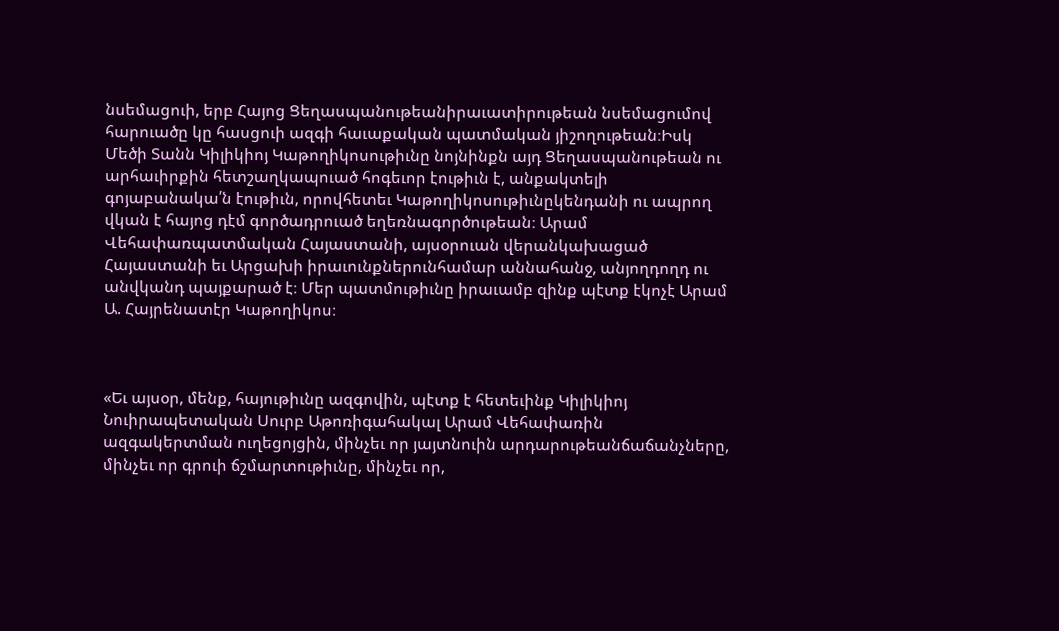նսեմացուի, երբ Հայոց Ցեղասպանութեանիրաւատիրութեան նսեմացումով հարուածը կը հասցուի ազգի հաւաքական պատմական յիշողութեան։Իսկ Մեծի Տանն Կիլիկիոյ Կաթողիկոսութիւնը նոյնինքն այդ Ցեղասպանութեան ու արհաւիրքին հետշաղկապուած հոգեւոր էութիւն է, անքակտելի գոյաբանակա՛ն էութիւն, որովհետեւ Կաթողիկոսութիւնըկենդանի ու ապրող վկան է հայոց դէմ գործադրուած եղեռնագործութեան։ Արամ Վեհափառպատմական Հայաստանի, այսօրուան վերանկախացած Հայաստանի եւ Արցախի իրաւունքներունհամար աննահանջ, անյողդողդ ու անվկանդ պայքարած է։ Մեր պատմութիւնը իրաւամբ զինք պէտք էկոչէ Արամ Ա. Հայրենատէր Կաթողիկոս։



«Եւ այսօր, մենք, հայութիւնը ազգովին, պէտք է հետեւինք Կիլիկիոյ Նուիրապետական Սուրբ Աթոռիգահակալ Արամ Վեհափառին ազգակերտման ուղեցոյցին, մինչեւ որ յայտնուին արդարութեանճաճանչները, մինչեւ որ գրուի ճշմարտութիւնը, մինչեւ որ,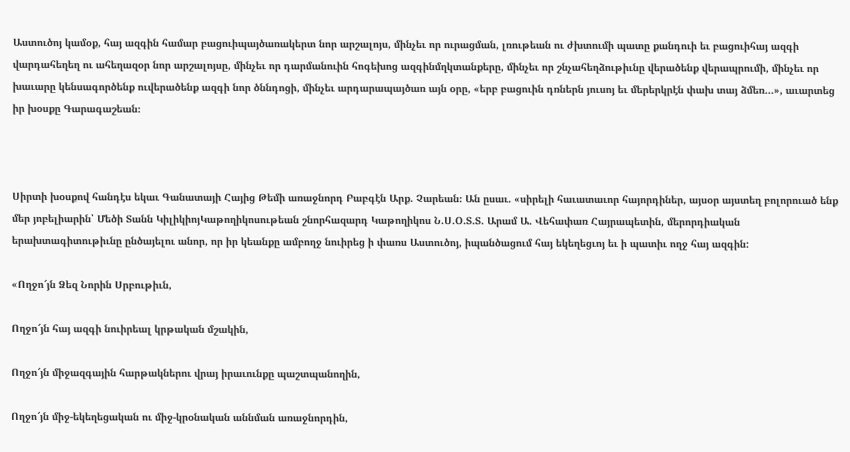Աստուծոյ կամօք, հայ ազգին համար բացուիպայծառակերտ նոր արշալոյս, մինչեւ որ ուրացման, լռութեան ու ժխտումի պատը քանդուի եւ բացուիհայ ազգի վարդահեղեղ ու ահեղազօր նոր արշալոյսը, մինչեւ որ դարմանուին հոգեխոց ազգինմղկտանքերը, մինչեւ որ շնչահեղձութիւնը վերածենք վերապրումի, մինչեւ որ խաւարը կենսագործենք ուվերածենք ազգի նոր ծննդոցի, մինչեւ արդարապայծառ այն օրը, «երբ բացուին դռներն յուսոյ եւ մերերկրէն փախ տայ ձմեռ…», աւարտեց իր խօսքը Գարագաշեան։



Սիրտի խօսքով հանդէս եկաւ Գանատայի Հայից Թեմի առաջնորդ Բաբգէն Արք. Չարեան։ Ան ըսաւ. «սիրելի հաւատաւոր հայորդիներ, այսօր այստեղ բոլորուած ենք մեր յոբելիարին՝ Մեծի Տանն ԿիլիկիոյԿաթողիկոսութեան շնորհազարդ Կաթողիկոս Ն.Ս.Օ.Տ.Տ. Արամ Ա. Վեհափառ Հայրապետին, մերորդիական երախտագիտութիւնը ընծայելու անոր, որ իր կեանքը ամբողջ նուիրեց ի փառս Աստուծոյ, իպանծացում հայ եկեղեցւոյ եւ ի պատիւ ողջ հայ ազգին:

«Ողջո՜յն Ձեզ Նորին Սրբութիւն,

Ողջո՜յն հայ ազգի նուիրեալ կրթական մշակին,

Ողջո՜յն միջազգային հարթակներու վրայ իրաւունքը պաշտպանողին,

Ողջո՜յն միջ-եկեղեցական ու միջ-կրօնական աննման առաջնորդին,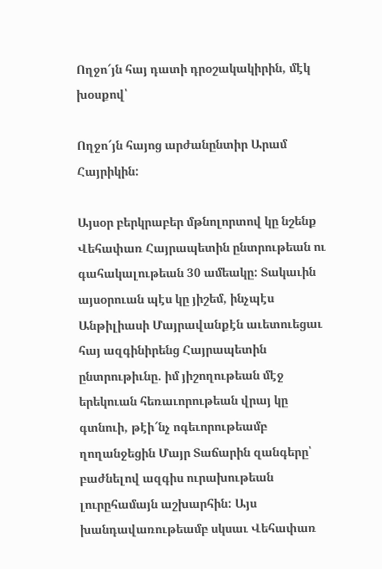Ողջո՜յն հայ դատի դրօշակակիրին, մէկ խօսքով՝

Ողջո՜յն հայոց արժանընտիր Արամ Հայրիկին:

Այսօր բերկրաբեր մթնոլորտով կը նշենք Վեհափառ Հայրապետին ընտրութեան ու գահակալութեան 30 ամեակը: Տակաւին այսօրուան պէս կը յիշեմ, ինչպէս Անթիլիասի Մայրավանքէն աւետուեցաւ հայ ազգինիրենց Հայրապետին ընտրութիւնը. իմ յիշողութեան մէջ երեկուան հեռաւորութեան վրայ կը գտնուի, թէի՜նչ ոգեւորութեամբ ղողանջեցին Մայր Տաճարին զանգերը՝ բաժնելով ազգիս ուրախութեան լուրըհամայն աշխարհին: Այս խանդավառութեամբ սկսաւ Վեհափառ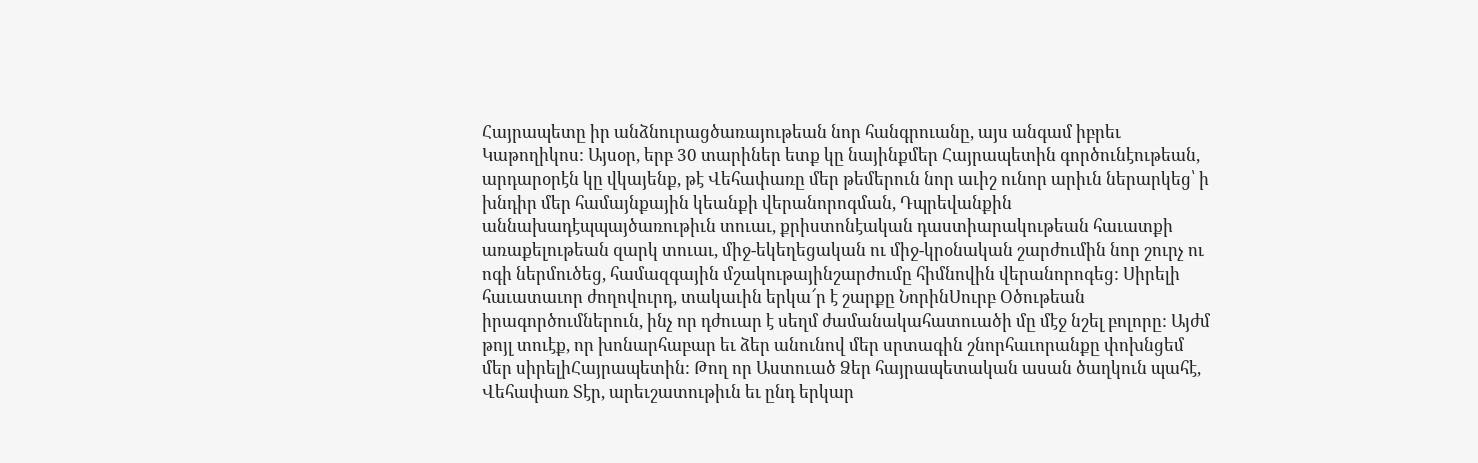Հայրապետը իր անձնուրացծառայութեան նոր հանգրուանը, այս անգամ իբրեւ Կաթողիկոս: Այսօր, երբ 30 տարիներ ետք կը նայինքմեր Հայրապետին գործունէութեան, արդարօրէն կը վկայենք, թէ Վեհափառը մեր թեմերուն նոր աւիշ ունոր արիւն ներարկեց՝ ի խնդիր մեր համայնքային կեանքի վերանորոգման, Դպրեվանքին աննախադէպպայծառութիւն տուաւ, քրիստոնէական դաստիարակութեան հաւատքի առաքելութեան զարկ տուաւ, միջ-եկեղեցական ու միջ-կրօնական շարժումին նոր շուրչ ու ոգի ներմուծեց, համազգային մշակութայինշարժումը հիմնովին վերանորոգեց: Սիրելի հաւատաւոր ժողովուրդ, տակաւին երկա՜ր է շարքը ՆորինՍուրբ Օծութեան իրագործումներուն, ինչ որ դժուար է սեղմ ժամանակահատուածի մը մէջ նշել բոլորը: Այժմ թոյլ տուէք, որ խոնարհաբար եւ ձեր անունով մեր սրտագին շնորհաւորանքը փոխնցեմ մեր սիրելիՀայրապետին: Թող որ Աստուած Ձեր հայրապետական ասան ծաղկուն պահէ, Վեհափառ Տէր, արեւշատութիւն եւ ընդ երկար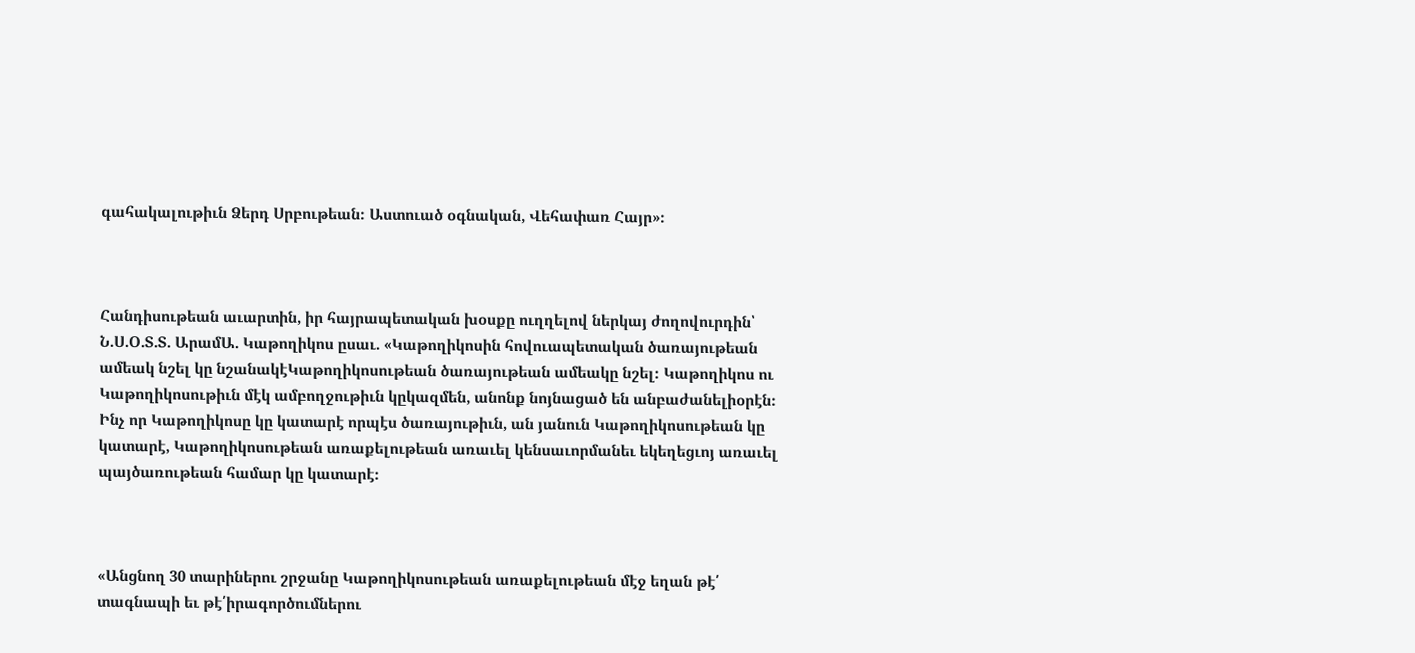գահակալութիւն Ձերդ Սրբութեան։ Աստուած օգնական, Վեհափառ Հայր»։



Հանդիսութեան աւարտին, իր հայրապետական խօսքը ուղղելով ներկայ ժողովուրդին՝ Ն.Ս.Օ.Տ.Տ. ԱրամԱ. Կաթողիկոս ըսաւ. «Կաթողիկոսին հովուապետական ծառայութեան ամեակ նշել կը նշանակէԿաթողիկոսութեան ծառայութեան ամեակը նշել։ Կաթողիկոս ու Կաթողիկոսութիւն մէկ ամբողջութիւն կըկազմեն, անոնք նոյնացած են անբաժանելիօրէն։ Ինչ որ Կաթողիկոսը կը կատարէ որպէս ծառայութիւն, ան յանուն Կաթողիկոսութեան կը կատարէ, Կաթողիկոսութեան առաքելութեան առաւել կենսաւորմանեւ եկեղեցւոյ առաւել պայծառութեան համար կը կատարէ։



«Անցնող 30 տարիներու շրջանը Կաթողիկոսութեան առաքելութեան մէջ եղան թէ՛ տագնապի եւ թէ՛իրագործումներու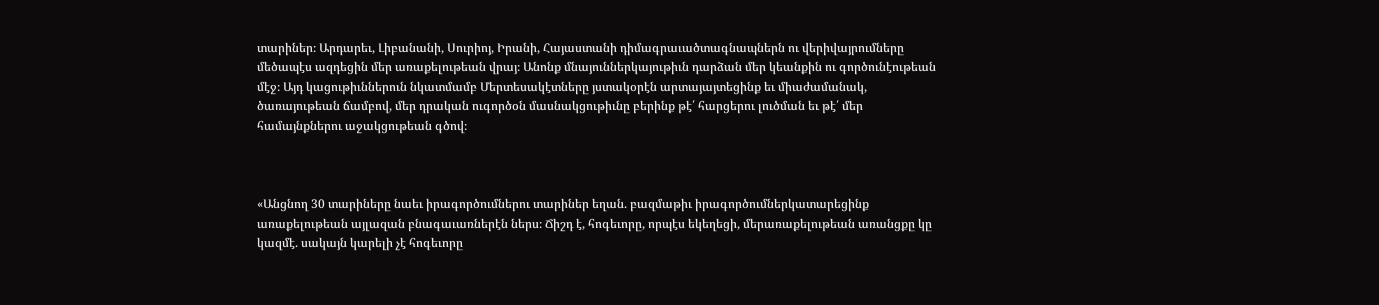տարիներ։ Արդարեւ, Լիբանանի, Սուրիոյ, Իրանի, Հայաստանի դիմագրաւածտագնապներն ու վերիվայրումները մեծապէս ազդեցին մեր առաքելութեան վրայ։ Անոնք մնայուններկայութիւն դարձան մեր կեանքին ու գործունէութեան մէջ։ Այդ կացութիւններուն նկատմամբ Մերտեսակէտները յստակօրէն արտայայտեցինք եւ միաժամանակ, ծառայութեան ճամբով, մեր դրական ուգործօն մասնակցութիւնը բերինք թէ՛ հարցերու լուծման եւ թէ՛ մեր համայնքներու աջակցութեան գծով։



«Անցնող 30 տարիները նաեւ իրագործումներու տարիներ եղան. բազմաթիւ իրագործումներկատարեցինք առաքելութեան այլազան բնագաւառներէն ներս։ Ճիշդ է, հոգեւորը, որպէս եկեղեցի, մերառաքելութեան առանցքը կը կազմէ. սակայն կարելի չէ հոգեւորը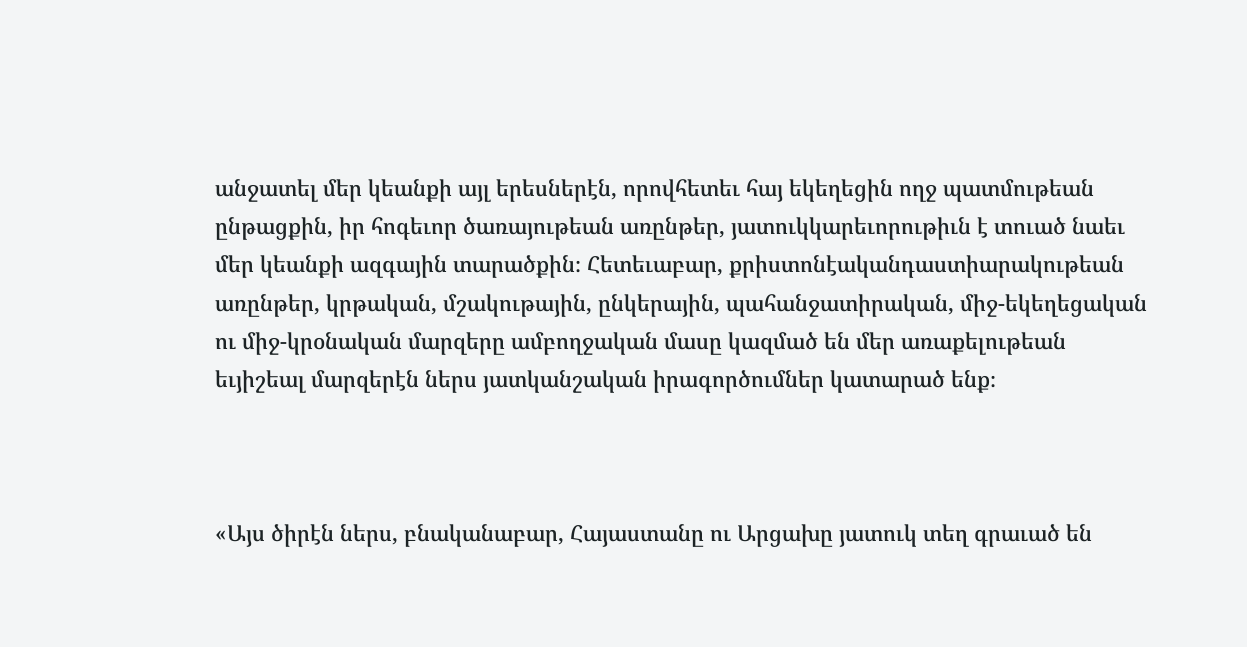անջատել մեր կեանքի այլ երեսներէն, որովհետեւ հայ եկեղեցին ողջ պատմութեան ընթացքին, իր հոգեւոր ծառայութեան առընթեր, յատուկկարեւորութիւն է տուած նաեւ մեր կեանքի ազգային տարածքին։ Հետեւաբար, քրիստոնէականդաստիարակութեան առընթեր, կրթական, մշակութային, ընկերային, պահանջատիրական, միջ-եկեղեցական ու միջ-կրօնական մարզերը ամբողջական մասը կազմած են մեր առաքելութեան եւյիշեալ մարզերէն ներս յատկանշական իրագործումներ կատարած ենք։



«Այս ծիրէն ներս, բնականաբար, Հայաստանը ու Արցախը յատուկ տեղ գրաւած են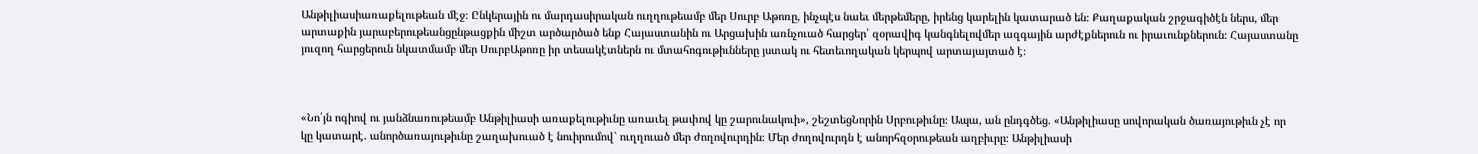Անթիլիասիառաքելութեան մէջ։ Ընկերային ու մարդասիրական ուղղութեամբ մեր Սուրբ Աթոռը, ինչպէս նաեւ մերթեմերը, իրենց կարելին կատարած են։ Քաղաքական շրջագիծէն ներս, մեր արտաքին յարաբերութեանցընթացքին միշտ արծարծած ենք Հայաստանին ու Արցախին առնչուած հարցեր՝ զօրավիգ կանգնելովմեր ազգային արժէքներուն ու իրաւունքներուն։ Հայաստանը յուզող հարցերուն նկատմամբ մեր ՍուրբԱթոռը իր տեսակէտներն ու մտահոգութիւնները յստակ ու հետեւողական կերպով արտայայտած է։



«Նո՛յն ոգիով ու յանձնառութեամբ Անթիլիասի առաքելութիւնը առաւել թափով կը շարունակուի», շեշտեցՆորին Սրբութիւնը։ Ապա, ան ընդգծեց. «Անթիլիասը սովորական ծառայութիւն չէ որ կը կատարէ. անործառայութիւնը շաղախուած է նուիրումով` ուղղուած մեր ժողովուրդին։ Մեր ժողովուրդն է անորհզօրութեան աղբիւրը։ Անթիլիասի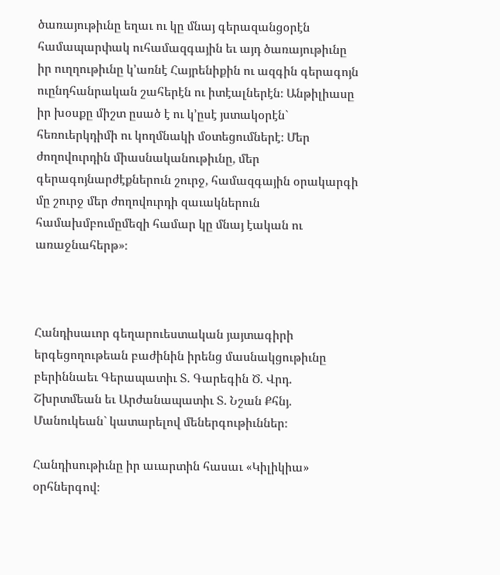ծառայութիւնը եղաւ ու կը մնայ գերազանցօրէն համապարփակ ուհամազգային եւ այդ ծառայութիւնը իր ուղղութիւնը կ՚առնէ Հայրենիքին ու ազգին գերագոյն ուընդհանրական շահերէն ու իտէալներէն։ Անթիլիասը իր խօսքը միշտ ըսած է ու կ՚ըսէ յստակօրէն` հեռուերկդիմի ու կողմնակի մօտեցումներէ։ Մեր ժողովուրդին միասնականութիւնը, մեր գերագոյնարժէքներուն շուրջ, համազգային օրակարգի մը շուրջ մեր ժողովուրդի զաւակներուն համախմբումըմեզի համար կը մնայ էական ու առաջնահերթ»։



Հանդիսաւոր գեղարուեստական յայտագիրի երգեցողութեան բաժինին իրենց մասնակցութիւնը բերիննաեւ Գերապատիւ Տ. Գարեգին Ծ. Վրդ. Շխրտմեան եւ Արժանապատիւ Տ. Նշան Քհնյ. Մանուկեան` կատարելով մեներգութիւններ։

Հանդիսութիւնը իր աւարտին հասաւ «Կիլիկիա» օրհներգով։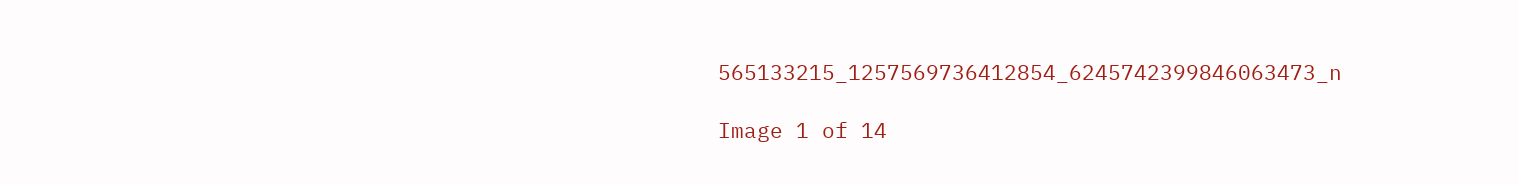565133215_1257569736412854_6245742399846063473_n

Image 1 of 14